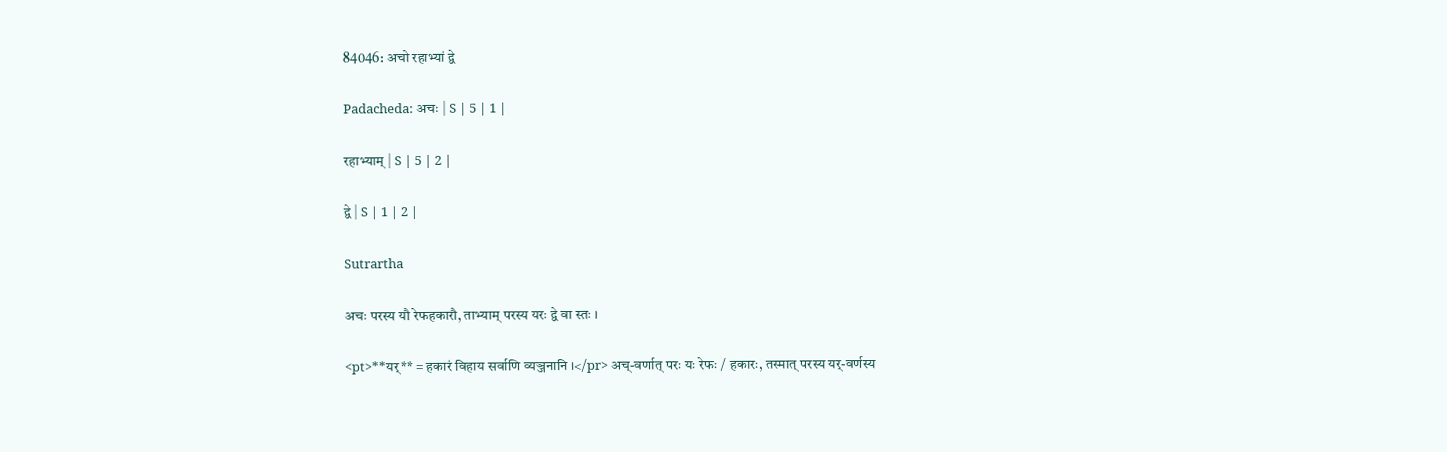84046: अचो रहाभ्यां द्वे

Padacheda: अचः | S | 5 | 1 |

रहाभ्याम् | S | 5 | 2 |

द्वे | S | 1 | 2 |

Sutrartha

अचः परस्य यौ रेफहकारौ, ताभ्याम् परस्य यरः द्वे वा स्तः ।

<pt>**यर्** = हकारं विहाय सर्वाणि व्यञ्जनानि ।</pr> अच्-वर्णात् परः यः रेफः / हकारः, तस्मात् परस्य यर्-वर्णस्य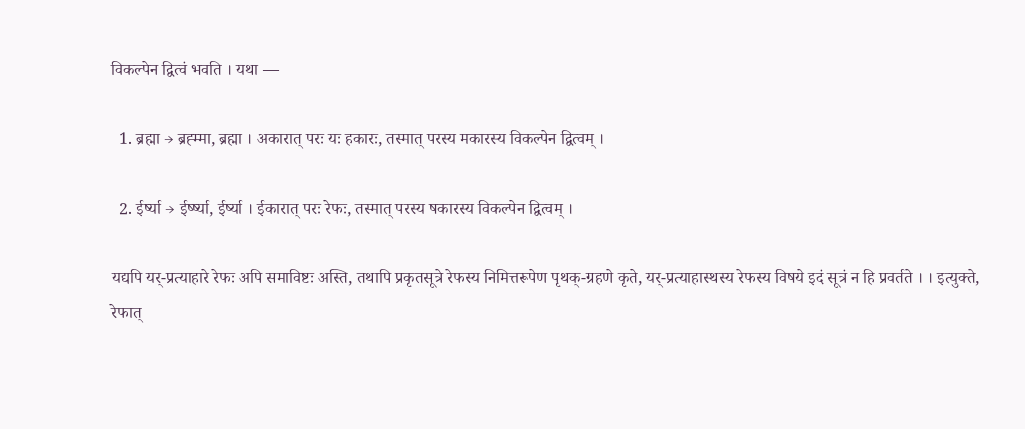विकल्पेन द्वित्वं भवति । यथा —

  1. ब्रह्मा → ब्रह्म्मा, ब्रह्मा । अकारात् परः यः हकारः, तस्मात् परस्य मकारस्य विकल्पेन द्वित्वम् ।

  2. ईर्ष्या → ईर्ष्ष्या, ईर्ष्या । ईकारात् परः रेफः, तस्मात् परस्य षकारस्य विकल्पेन द्वित्वम् ।

यद्यपि यर्-प्रत्याहारे रेफः अपि समाविष्टः अस्ति, तथापि प्रकृतसूत्रे रेफस्य निमित्तरूपेण पृथक्-ग्रहणे कृते, यर्-प्रत्याहास्थस्य रेफस्य विषये इदं सूत्रं न हि प्रवर्तते । । इत्युक्ते, रेफात्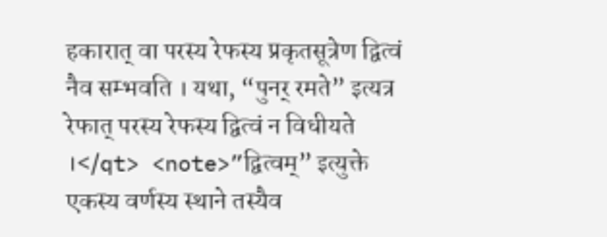हकारात् वा परस्य रेफस्य प्रकृतसूत्रेण द्वित्वं नैव सम्भवति । यथा, “पुनर् रमते” इत्यत्र रेफात् परस्य रेफस्य द्वित्वं न विधीयते ।</qt> <note>”द्वित्वम्” इत्युक्ते एकस्य वर्णस्य स्थाने तस्यैव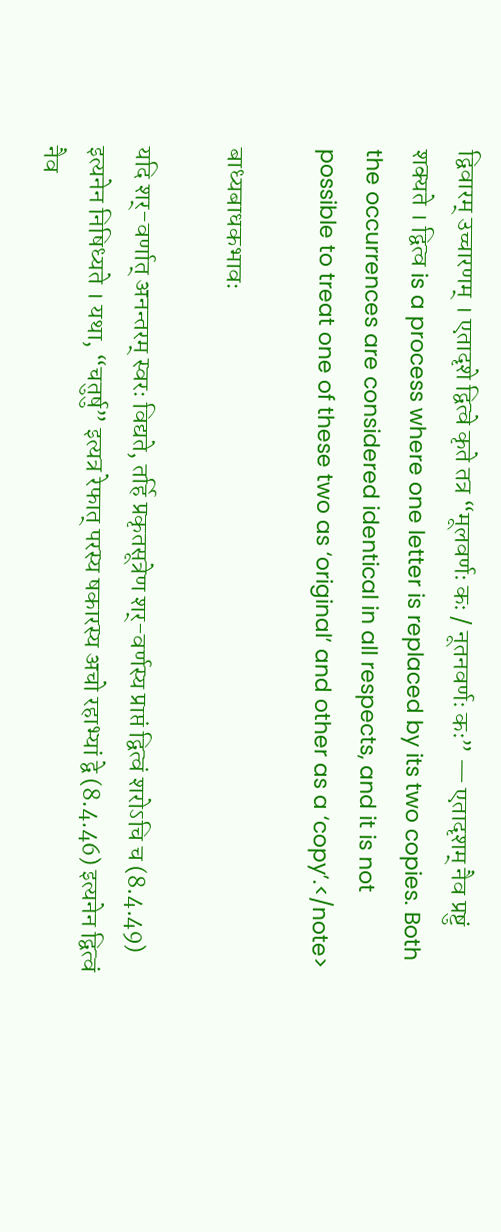द्विवारम् उच्चारणम् । एतादृशे द्वित्वे कृते तत्र “मूलवर्णः कः / नूतनवर्णः कः” — एतादृशम् नैव प्रष्टुं शक्यते । द्वित्व is a process where one letter is replaced by its two copies. Both the occurrences are considered identical in all respects, and it is not possible to treat one of these two as ‘original’ and other as a ‘copy’.</note>

बाध्यबाधकभावः

यदि शर्-वर्णात् अनन्तरम् स्वरः विद्यते, तर्हि प्रकृतसूत्रेण शर्-वर्णस्य प्राप्तं द्वित्वं शरोऽचि च (8.4.49) इत्यनेन निषिध्यते । यथा, “चतुर्षु” इत्यत्र रेफात् परस्य षकारस्य अचो रहाभ्यां द्वे (8.4.46) इत्यनेन द्वित्वं नैव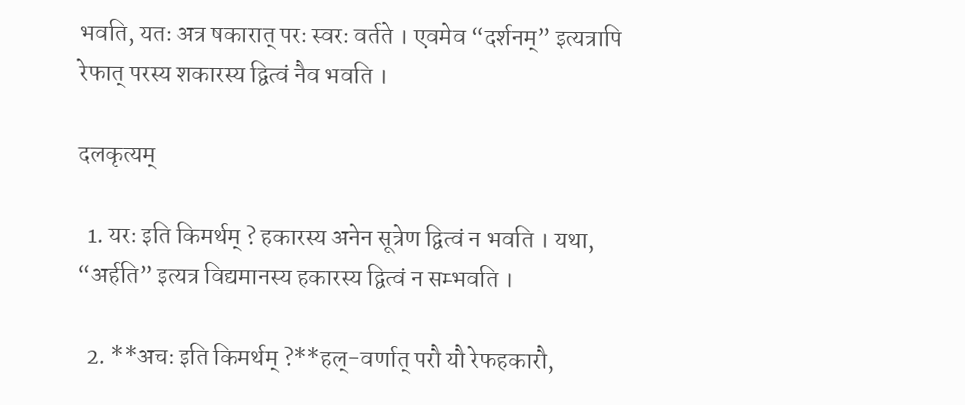भवति, यतः अत्र षकारात् परः स्वरः वर्तते । एवमेव “दर्शनम्” इत्यत्रापि रेफात् परस्य शकारस्य द्वित्वं नैव भवति ।

दलकृत्यम्

  1. यरः इति किमर्थम् ? हकारस्य अनेन सूत्रेण द्वित्वं न भवति । यथा, “अर्हति” इत्यत्र विद्यमानस्य हकारस्य द्वित्वं न सम्भवति ।

  2. **अचः इति किमर्थम् ?**हल्-वर्णात् परौ यौ रेफहकारौ,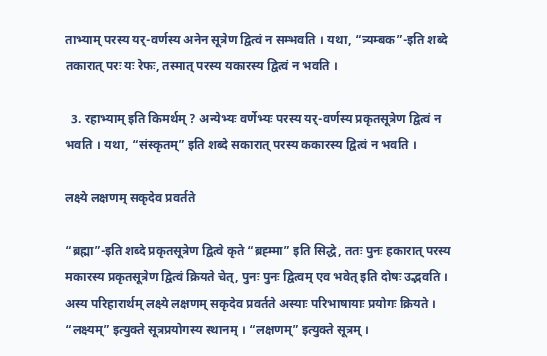ताभ्याम् परस्य यर्-वर्णस्य अनेन सूत्रेण द्वित्वं न सम्भवति । यथा, “त्र्यम्बक”-इति शब्दे तकारात् परः यः रेफः, तस्मात् परस्य यकारस्य द्वित्वं न भवति ।

  3. रहाभ्याम् इति किमर्थम् ? अन्येभ्यः वर्णेभ्यः परस्य यर्-वर्णस्य प्रकृतसूत्रेण द्वित्वं न भवति । यथा, “संस्कृतम्” इति शब्दे सकारात् परस्य ककारस्य द्वित्वं न भवति ।

लक्ष्ये लक्षणम् सकृदेव प्रवर्तते

“ब्रह्मा”-इति शब्दे प्रकृतसूत्रेण द्वित्वे कृते “ब्रह्म्मा” इति सिद्धे, ततः पुनः हकारात् परस्य मकारस्य प्रकृतसूत्रेण द्वित्वं क्रियते चेत्, पुनः पुनः द्वित्वम् एव भवेत् इति दोषः उद्भवति । अस्य परिहारार्थम् लक्ष्ये लक्षणम् सकृदेव प्रवर्तते अस्याः परिभाषायाः प्रयोगः क्रियते । “लक्ष्यम्” इत्युक्ते सूत्रप्रयोगस्य स्थानम् । “लक्षणम्” इत्युक्ते सूत्रम् ।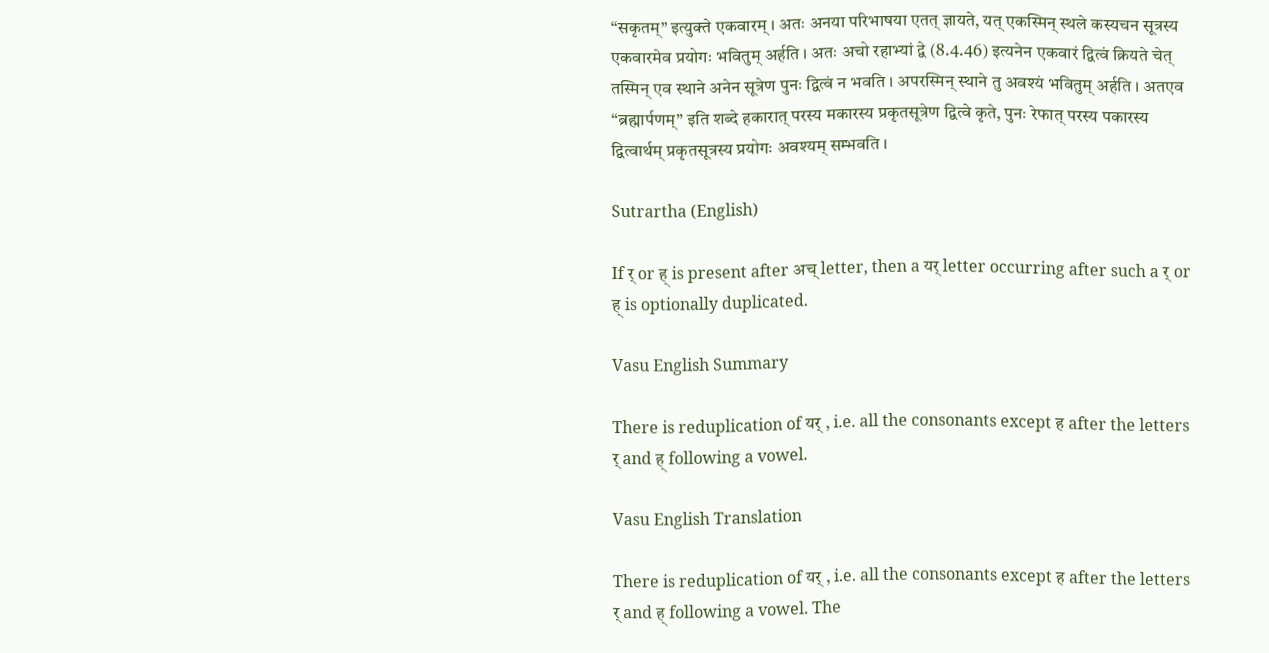“सकृतम्” इत्युक्ते एकवारम् । अतः अनया परिभाषया एतत् ज्ञायते, यत् एकस्मिन् स्थले कस्यचन सूत्रस्य एकवारमेव प्रयोगः भवितुम् अर्हति । अतः अचो रहाभ्यां द्वे (8.4.46) इत्यनेन एकवारं द्वित्वं क्रियते चेत् तस्मिन् एव स्थाने अनेन सूत्रेण पुनः द्वित्वं न भवति । अपरस्मिन् स्थाने तु अवश्यं भवितुम् अर्हति । अतएव “ब्रह्मार्पणम्” इति शब्दे हकारात् परस्य मकारस्य प्रकृतसूत्रेण द्वित्वे कृते, पुनः रेफात् परस्य पकारस्य द्वित्वार्थम् प्रकृतसूत्रस्य प्रयोगः अवश्यम् सम्भवति ।

Sutrartha (English)

If र् or ह् is present after अच् letter, then a यर् letter occurring after such a र् or ह् is optionally duplicated.

Vasu English Summary

There is reduplication of यर् , i.e. all the consonants except ह after the letters र् and ह् following a vowel.

Vasu English Translation

There is reduplication of यर् , i.e. all the consonants except ह after the letters र् and ह् following a vowel. The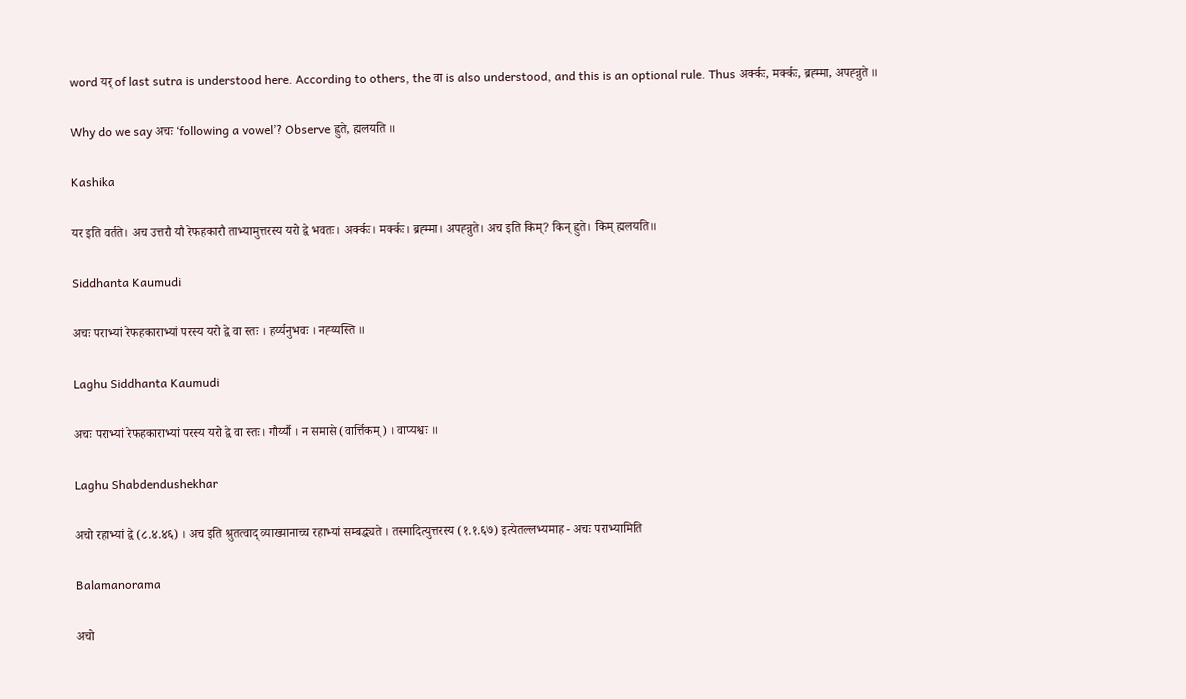word यर् of last sutra is understood here. According to others, the वा is also understood, and this is an optional rule. Thus अर्क्कः, मर्क्कः, ब्रह्म्मा, अपह्न्नुते ॥

Why do we say अचः ‘following a vowel’? Observe ह्नुते, ह्मलयति ॥

Kashika

यर इति वर्तते। अच उत्तरौ यौ रेफहकारौ ताभ्यामुत्तरस्य यरो द्वे भवतः। अर्क्कः। मर्क्कः। ब्रह्म्मा। अपह्न्नुते। अच इति किम्? किन् ह्नुते। किम् ह्मलयति॥

Siddhanta Kaumudi

अचः पराभ्यां रेफहकाराभ्यां परस्य यरो द्वे वा स्तः । हर्य्यनुभवः । नह्य्यस्ति ॥

Laghu Siddhanta Kaumudi

अचः पराभ्यां रेफहकाराभ्यां परस्य यरो द्वे वा स्तः। गौर्य्यौ । न समासे (वार्त्तिकम्) । वाप्यश्वः ॥

Laghu Shabdendushekhar

अचो रहाभ्यां द्वे (८.४.४६) । अच इति श्रुतत्वाद् व्याख्यानाच्च रहाभ्यां सम्बद्ध्यते । तस्मादित्युत्तरस्य (१.१.६७) इत्येतल्लभ्यमाह - अचः पराभ्यामिति

Balamanorama

अचो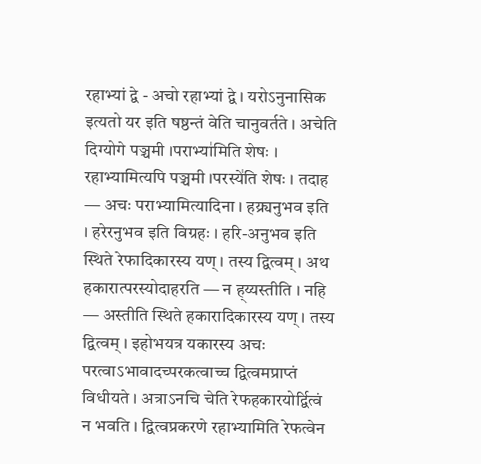रहाभ्यां द्वे - अचो रहाभ्यां द्वे । यरोऽनुनासिक इत्यतो यर इति षष्ठन्तं वेति चानुवर्तते । अचेति दिग्योगे पञ्चमी ।पराभ्या॑मिति शेषः । रहाभ्यामित्यपि पञ्चमी ।परस्ये॑ति शेषः । तदाह — अचः पराभ्यामित्यादिना । हय्र्यनुभव इति । हरेरनुभव इति विग्रहः । हरि-अनुभव इति स्थिते रेफादिकारस्य यण् । तस्य द्वित्वम् । अथ हकारात्परस्योदाहरति — न ह्य्यस्तीति । नहि — अस्तीति स्थिते हकारादिकारस्य यण् । तस्य द्वित्वम् । इहोभयत्र यकारस्य अचः परत्वाऽभावादच्परकत्वाच्च द्वित्वमप्राप्तं विधीयते । अत्राऽनचि चेति रेफहकारयोर्द्वित्वं न भवति । द्वित्वप्रकरणे रहाभ्यामिति रेफत्वेन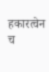हकारत्वेन च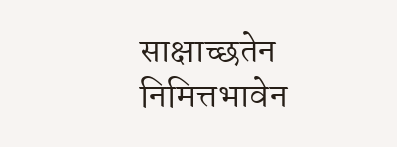साक्षाच्छतेन निमित्तभावेन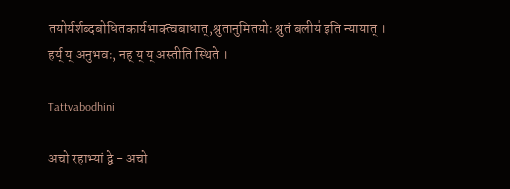तयोर्यर्शब्दबोधितकार्यभाक्त्वबाधात्,श्रुतानुमितयोः श्रुतं बलीय॑ इति न्यायात् । हर्य् य् अनुभवः, नह् य् य् अस्तीति स्थिते ।

Tattvabodhini

अचो रहाभ्यां द्वे - अचो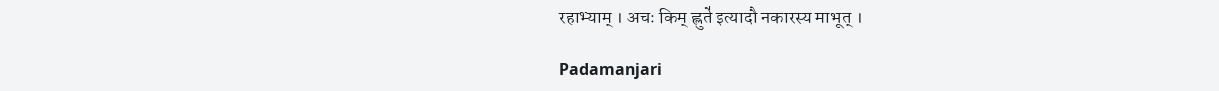रहाभ्याम् । अचः किम् ह्लुते॑ इत्यादौ नकारस्य माभूत् ।

Padamanjari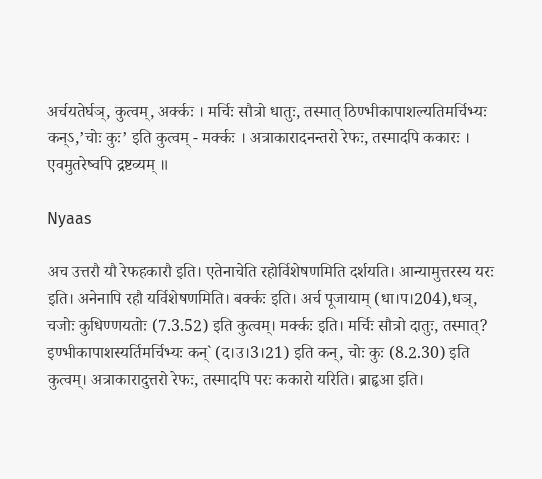अर्चयतेर्घञ्, कुत्वम्, अर्क्कः । मर्चिः सौत्रो धातुः, तस्मात् ठिण्भीकापाशल्यतिमर्चिभ्यः कन्ऽ,’चोः कुः’ इति कुत्वम् - मर्क्कः । अत्राकारादनन्तरो रेफः, तस्मादपि ककारः । एवमुतरेष्वपि द्रष्टव्यम् ॥

Nyaas

अच उत्तरौ यौ रेफहकारौ इति। एतेनाचेति रहोर्विशेषणमिति दर्शयति। आन्यामुत्तरस्य यरः इति। अनेनापि रहौ यर्विशेषणमिति। बर्क्कः इति। अर्च पूजायाम् (धा।प।204),धञ्, चजोः कुधिण्णयतोः (7.3.52) इति कुत्वम्। मर्क्कः इति। मर्चिः सौत्रो दातुः, तस्मात्? इण्भीकापाशस्यर्तिमर्चिभ्यः कन्` (द।उ।3।21) इति कन्, चोः कुः (8.2.30) इति कुत्वम्। अत्राकारादुत्तरो रेफः, तस्मादपि परः ककारो यरिति। ब्राहृआ इति।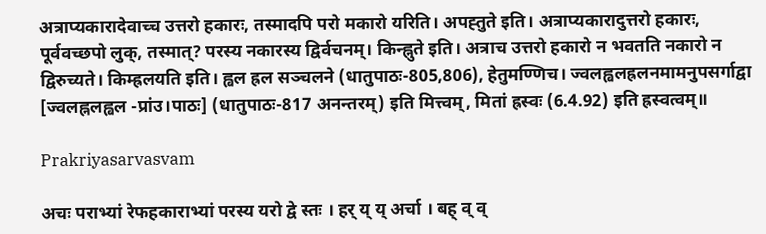अत्राप्यकारादेवाच्च उत्तरो हकारः, तस्मादपि परो मकारो यरिति। अपह्तुते इति। अत्राप्यकारादुत्तरो हकारः, पूर्ववच्छपो लुक्, तस्मात्? परस्य नकारस्य द्विर्वचनम्। किन्ह्नुते इति। अत्राच उत्तरो हकारो न भवतति नकारो न द्विरुच्यते। किम्ह्रलयति इति। ह्वल ह्रल सञ्चलने (धातुपाठः-805,806), हेतुमण्णिच। ज्वलह्वलह्रलनमामनुपसर्गाद्वा [ज्वलह्नलह्वल -प्रांउ।पाठः] (धातुपाठः-817 अनन्तरम्) इति मित्त्वम्, मितां ह्रस्वः (6.4.92) इति ह्रस्वत्वम्॥

Prakriyasarvasvam

अचः पराभ्यां रेफहकाराभ्यां परस्य यरो द्वे स्तः । हर् य् य् अर्चा । बह् व् व्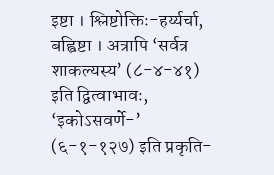इष्टा । श्लिष्टोक्तिः-हर्य्यर्चा, बह्विष्टा । अत्रापि ‘सर्वत्र शाकल्यस्य’ (८-४-४१) इति द्वित्वाभावः, ‘इकोऽसवर्णे-’ (६-१-१२७) इति प्रकृति-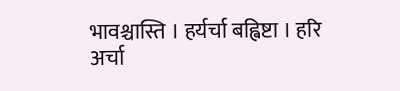भावश्चास्ति । हर्यर्चा बह्विष्टा । हरि अर्चा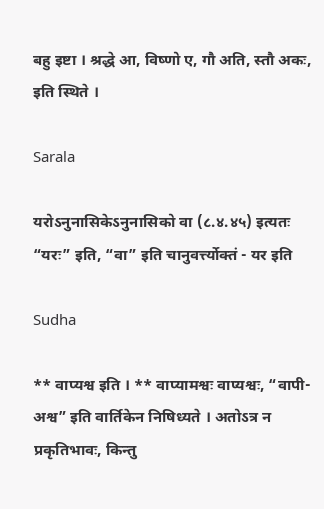बहु इष्टा । श्रद्धे आ, विष्णो ए, गौ अति, स्तौ अकः, इति स्थिते ।

Sarala

यरोऽनुनासिकेऽनुनासिको वा (८.४.४५) इत्यतः “यरः” इति, “वा” इति चानुवर्त्त्योक्तं - यर इति

Sudha

** वाप्यश्व इति । ** वाप्यामश्वः वाप्यश्वः, “वापी-अश्व” इति वार्तिकेन निषिध्यते । अतोऽत्र न प्रकृतिभावः, किन्तु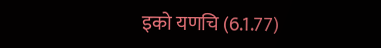इको यणचि (6.1.77)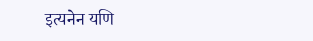इत्यनेन यणि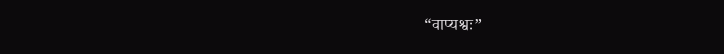“वाप्यश्वः”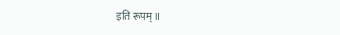इति रूपम् ॥